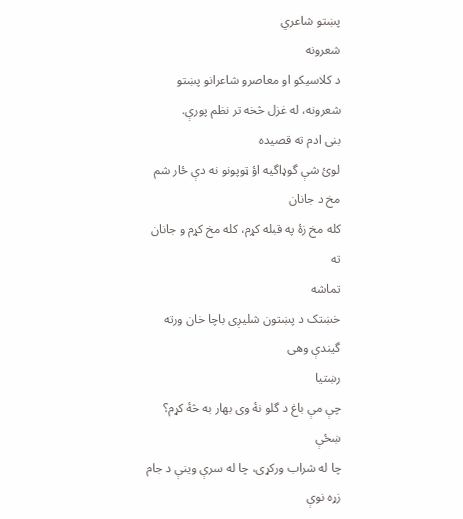پښتو شاعري
شعرونه
د کلاسیکو او معاصرو شاعرانو پښتو شعرونه، له غزل څخه تر نظم پورې.
بنی ادم ته قصيده
لوئ شې گوډاگيه اؤ ټوپونو نه دې ځار شم
مخ د جانان
کله مخ زۀ په قبله کړم، کله مخ کړم و جانان ته
تماشه
خښتک د پښتون شليږی باچا خان ورته گيندې وهی
رښتيا
چې مې باغ د گلو نۀ وی بهار به څۀ کړم؟
ښځې
چا له شراب ورکړی، چا له سرې وينې د جام
زړه نوې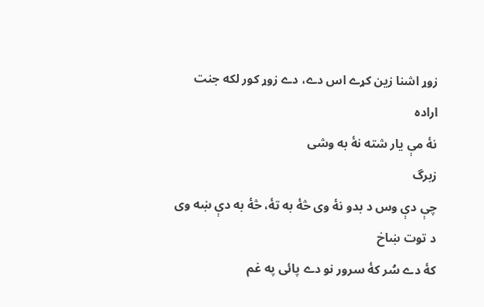زوړ اشنا زين کړے اس دے، دے زوړ کور لکه جنت
اراده
نۀ مې يار شته نۀ به وشی
زبرگ
چې دې وس د بدو نۀ وی څۀ به تۀ، څۀ به دې ښه وی
د توت ښاخ
کۀ دے سُر کۀ سرور نو دے پائی په غم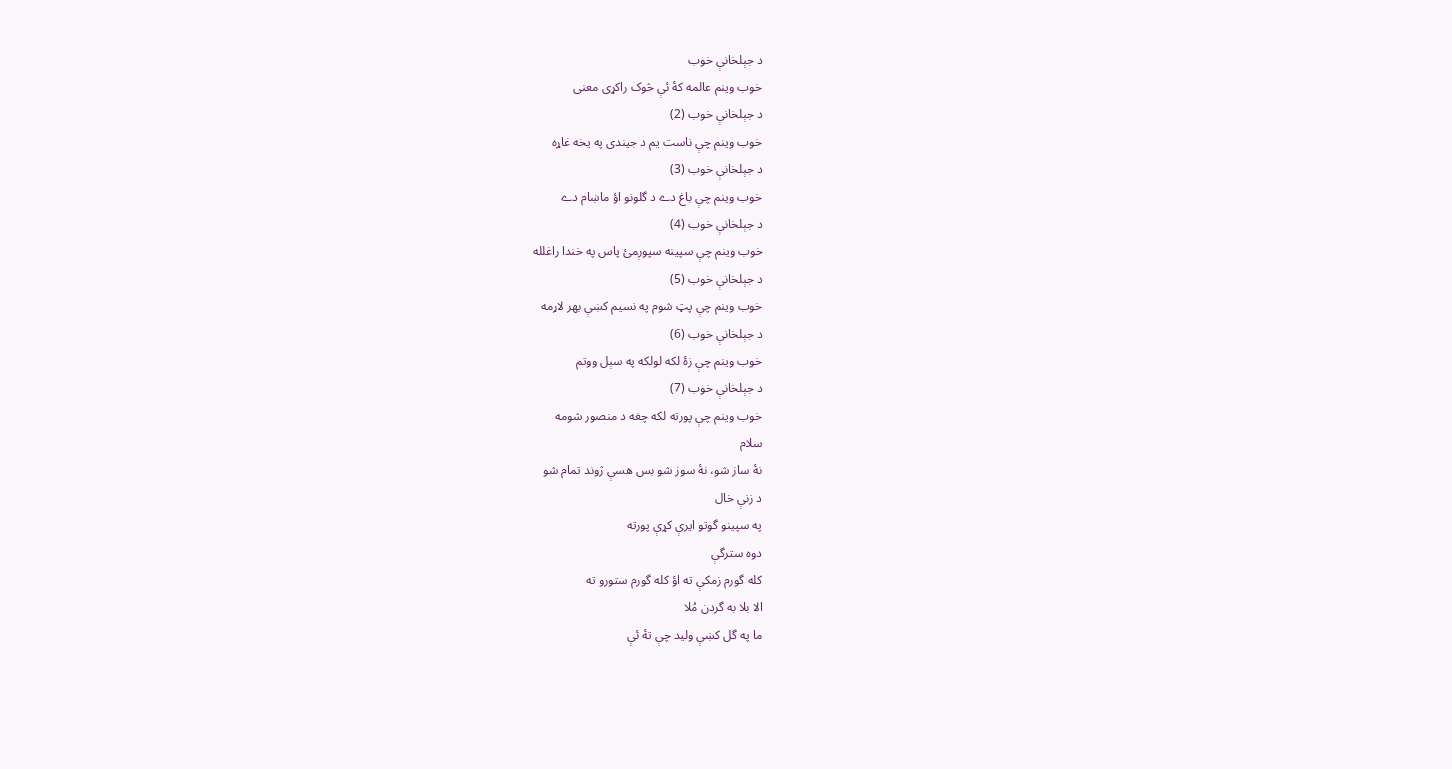د جېلخانې خوب
خوب وينم عالمه کۀ ئې څوک راکړی معنی
د جېلخانې خوب (2)
خوب وينم چې ناست يم د جيندی په يخه غاړه
د جېلخانې خوب (3)
خوب وينم چې باغ دے د گلونو اؤ ماښام دے
د جېلخانې خوب (4)
خوب وينم چې سپينه سپوږمئ پاس په خندا راغلله
د جېلخانې خوب (5)
خوب وينم چې پټ شوم په نسيم کښې بهر لاړمه
د جېلخانې خوب (6)
خوب وينم چې زۀ لکه لولکه په سېل ووتم
د جېلخانې خوب (7)
خوب وينم چې پورته لکه چغه د منصور شومه
سلام
نۀ ساز شو، نۀ سوز شو بس هسې ژوند تمام شو
د زنې خال
په سپينو گوتو ايرې کړې پورته
دوه سترگې
کله گورم زمکې ته اؤ کله گورم ستورو ته
الا بلا به گردن مُلا
ما په گل کښې وليد چې تۀ ئې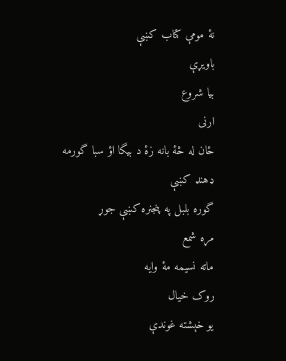نۀ مومې کتاب کښې
باويړې
بيا شروع
ارنی
ځان له څۀ بانه زۀ د بيگا اؤ سبا گورمه
ډهنډ کښې
گوره بلبل په پنجنره کښې جوړ
مړه شمع
ماته نسيمه مۀ وايه
روک خيال
يو خېشته غوندې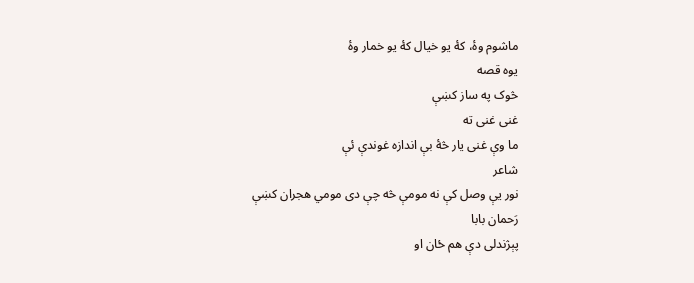ماشوم وۀ، کۀ يو خيال کۀ يو خمار وۀ
يوه قصه
څوک په ساز کښې
غنی غنی ته
ما وې غنی يار څۀ بې اندازه غوندې ئې
شاعر
نور يې وصل کې نه مومې څه چې دی مومي هجران کښې
رَحمان بابا
پېژندلی دې هم ځان او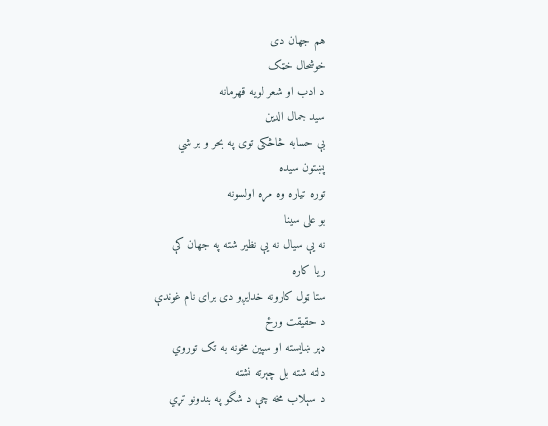هم جهان دی
خوشحال خټک
د ادب او شعر لويه قهرمانه
سيد جمال الدين
بې حسابه څاڅکی توی په بحر و بر شي
پښتون سيده
توره تياره وه مړه اولسونه
بو علی سينا
نه يې سيال نه يې نظير شته په جهان کې
ريا کاره
ستا ټول کارونه خدايږو دی برای نام غوندې
د حقيقت ورځ
ډېر ښايسته او سپين مخونه به تک توروي
دلته شته بل چېرته نشته
د سېلاب مخه چې د شگو په بندونو تړي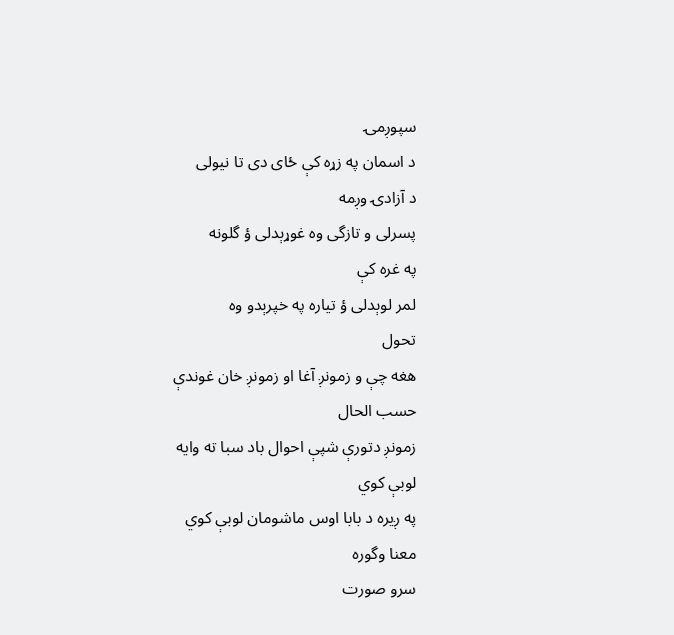سپوږمۍ
د اسمان په زړه کې ځای دی تا نيولی
د آزادۍ وږمه
پسرلی و تازگی وه غوړېدلی ؤ گلونه
په غره کې
لمر لوېدلی ؤ تياره په خپرېدو وه
تحول
هغه چې و زمونږ آغا او زمونږ خان غوندې
حسب الحال
زمونږ دتورې شپې احوال باد سبا ته وايه
لوبې کوي
په ږيره د بابا اوس ماشومان لوبې کوي
معنا وگوره
سرو صورت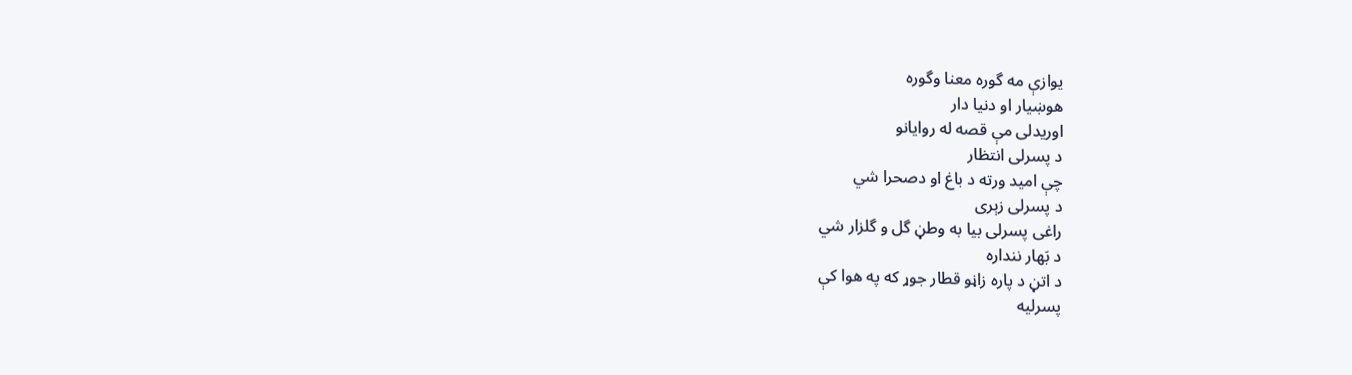يوازې مه گوره معنا وگوره
هوښيار او دنيا دار
اوريدلی مې قصه له روايانو
د پسرلی انتظار
چې اميد ورته د باغ او دصحرا شي
د پسرلی زېری
راغی پسرلی بيا به وطڼ گل و گلزار شي
د بَهار ننداره
د اتڼ د پاره زاڼو قطار جوړ که په هوا کې
پسرليه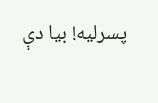پسرليه! بيا دې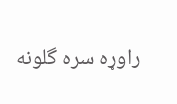راوړه سره گلونه